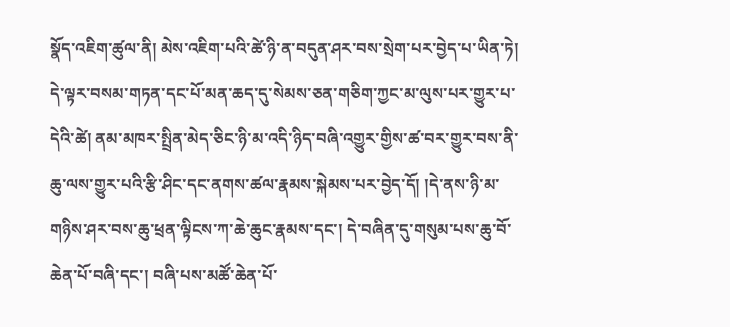སྣོད་འཇིག་ཚུལ་ནི། མེས་འཇིག་པའི་ཚེ་ཉི་ན་བདུན་ཤར་བས་སྲེག་པར་བྱེད་པ་ཡིན་ཏེ། དེ་ལྟར་བསམ་གཏན་དང་པོ་མན་ཆད་དུ་སེམས་ཅན་གཅིག་ཀྱང་མ་ལུས་པར་གྱུར་པ་དེའི་ཚེ། ནམ་མཁར་སྤྲིན་མེད་ཅིང་ཉི་མ་འདི་ཉིད་བཞི་འགྱུར་གྱིས་ཚ་བར་གྱུར་བས་ནི་ཆུ་ལས་གྱུར་པའི་རྩི་ཤིང་དང་ནགས་ཚལ་རྣམས་སྐེམས་པར་བྱེད་དོ། །དེ་ནས་ཉི་མ་གཉིས་ཤར་བས་ཆུ་ཕྲན་ལྟིངས་ཀ་ཆེ་ཆུང་རྣམས་དང་། དེ་བཞིན་དུ་གསུམ་པས་ཆུ་བོ་ཆེན་པོ་བཞི་དང་། བཞི་པས་མཚོ་ཆེན་པོ་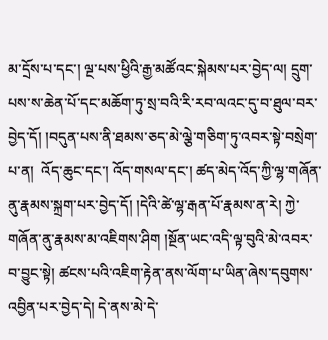མ་དྲོས་པ་དང་། ལྔ་པས་ཕྱིའི་རྒྱ་མཚོའང་སྐེམས་པར་བྱེད་ལ། དྲུག་པས་ས་ཆེན་པོ་དང་མཆོག་ཏུ་སྲ་བའི་རི་རབ་ལའང་དུ་བ་ཐུལ་བར་བྱེད་དོ། །བདུན་པས་ནི་ཐམས་ཅད་མེ་ལྕེ་གཅིག་ཏུ་འབར་སྟེ་བསྲེག་པ་ན།  འོད་ཆུང་དང་། འོད་གསལ་དང་། ཚད་མེད་འོད་ཀྱི་ལྷ་གཞོན་ནུ་རྣམས་སྐྲག་པར་བྱེད་དོ། །དེའི་ཚེ་ལྷ་རྒན་པོ་རྣམས་ན་རེ། ཀྱེ་གཞོན་ནུ་རྣམས་མ་འཇིགས་ཤིག །སྔོན་ཡང་འདི་ལྟ་བུའི་མེ་འབར་བ་བྱུང་སྟེ། ཚངས་པའི་འཇིག་རྟེན་ནས་ལོག་པ་ཡིན་ཞེས་དབུགས་འབྱིན་པར་བྱེད་དེ། དེ་ནས་མེ་དེ་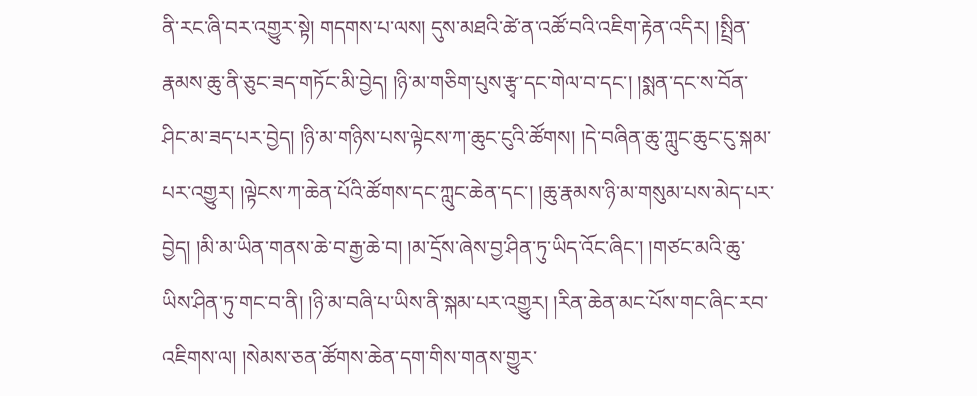ནི་རང་ཞི་བར་འགྱུར་སྟེ། གདགས་པ་ལས། དུས་མཐའི་ཚེ་ན་འཚོ་བའི་འཇིག་རྟེན་འདིར། །སྤྲིན་རྣམས་ཆུ་ནི་ཅུང་ཟད་གཏོང་མི་བྱེད། །ཉི་མ་གཅིག་པུས་རྩྭ་དང་གེལ་བ་དང་། །སྨན་དང་ས་བོན་ཤིང་མ་ཟད་པར་བྱེད། །ཉི་མ་གཉིས་པས་ལྟེངས་ཀ་ཆུང་ངུའི་ཚོགས། །དེ་བཞིན་ཆུ་ཀླུང་ཆུང་ངུ་སྐམ་པར་འགྱུར། །ལྟེངས་ཀ་ཆེན་པོའི་ཚོགས་དང་ཀླུང་ཆེན་དང་། །ཆུ་རྣམས་ཉི་མ་གསུམ་པས་མེད་པར་བྱེད། །མི་མ་ཡིན་གནས་ཆེ་བ་རྒྱ་ཆེ་བ། །མ་དྲོས་ཞེས་བྱ་ཤིན་ཏུ་ཡིད་འོང་ཞིང་། །གཙང་མའི་ཆུ་ཡིས་ཤིན་ཏུ་གང་བ་ནི། །ཉི་མ་བཞི་པ་ཡིས་ནི་སྐམ་པར་འགྱུར། །རིན་ཆེན་མང་པོས་གང་ཞིང་རབ་འཇིགས་ལ། །སེམས་ཅན་ཚོགས་ཆེན་དག་གིས་གནས་གྱུར་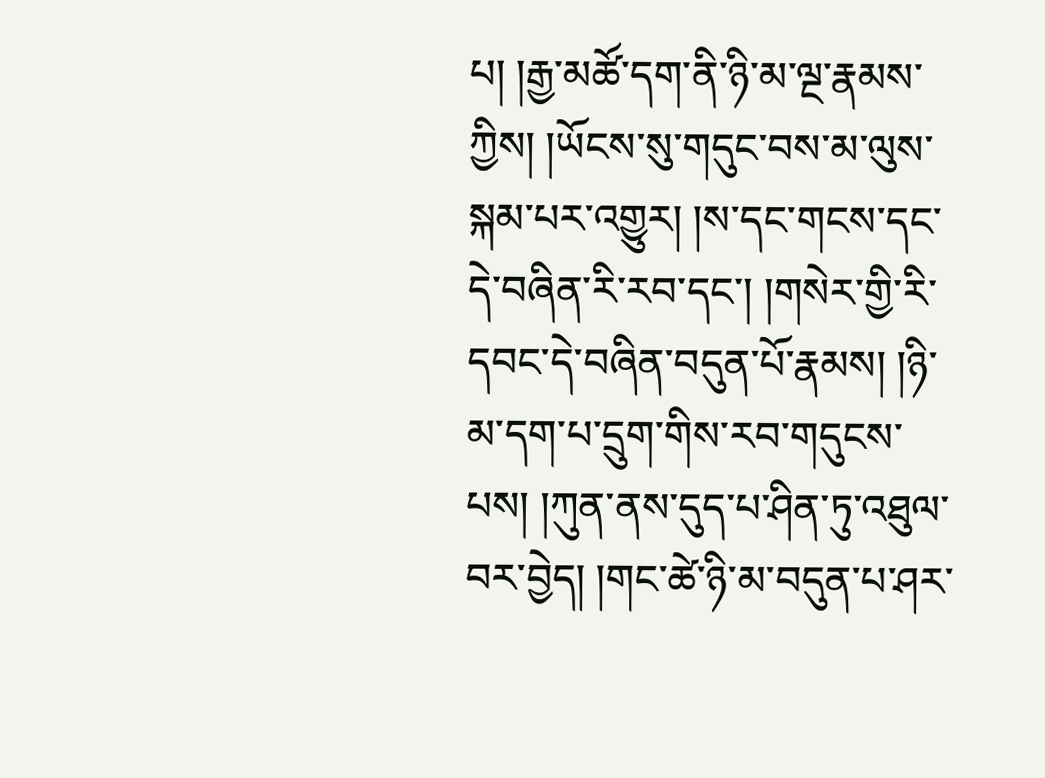པ། །རྒྱ་མཚོ་དག་ནི་ཉི་མ་ལྔ་རྣམས་ཀྱིས། །ཡོངས་སུ་གདུང་བས་མ་ལུས་སྐམ་པར་འགྱུར། །ས་དང་གངས་དང་དེ་བཞིན་རི་རབ་དང་། །གསེར་གྱི་རི་དབང་དེ་བཞིན་བདུན་པོ་རྣམས། །ཉི་མ་དག་པ་དྲུག་གིས་རབ་གདུངས་པས། །ཀུན་ནས་དུད་པ་ཤིན་ཏུ་འཐུལ་བར་བྱེད། །གང་ཚེ་ཉི་མ་བདུན་པ་ཤར་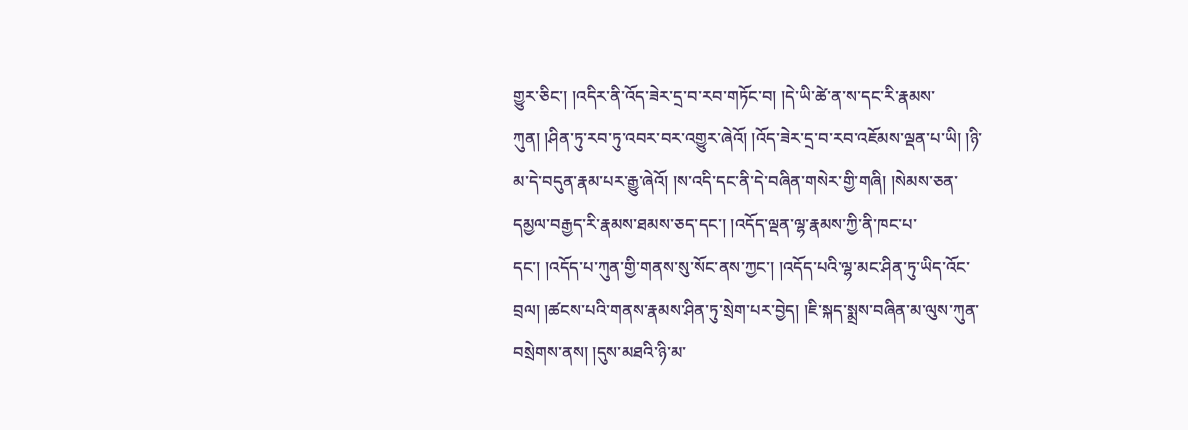གྱུར་ཅིང་། །འདིར་ནི་འོད་ཟེར་དྲ་བ་རབ་གཏོང་བ། །དེ་ཡི་ཚེ་ན་ས་དང་རི་རྣམས་ཀུན། །ཤིན་ཏུ་རབ་ཏུ་འབར་བར་འགྱུར་ཞེའོ། །འོད་ཟེར་དྲ་བ་རབ་འཇོམས་ལྡན་པ་ཡི། །ཉི་མ་དེ་བདུན་རྣམ་པར་རྒྱུ་ཞེའོ། །ས་འདི་དང་ནི་དེ་བཞིན་གསེར་གྱི་གཞི། །སེམས་ཅན་དམྱལ་བརྒྱད་རི་རྣམས་ཐམས་ཅད་དང་། །འདོད་ལྡན་ལྷ་རྣམས་ཀྱི་ནི་ཁང་པ་དང་། །འདོད་པ་ཀུན་གྱི་གནས་སུ་སོང་ནས་ཀྱང་། །འདོད་པའི་ལྷ་མང་ཤིན་ཏུ་ཡིད་འོང་བྲལ། །ཚངས་པའི་གནས་རྣམས་ཤིན་ཏུ་སྲེག་པར་བྱེད། །ཇི་སྐད་སྨྲས་བཞིན་མ་ལུས་ཀུན་བསྲེགས་ནས། །དུས་མཐའི་ཉི་མ་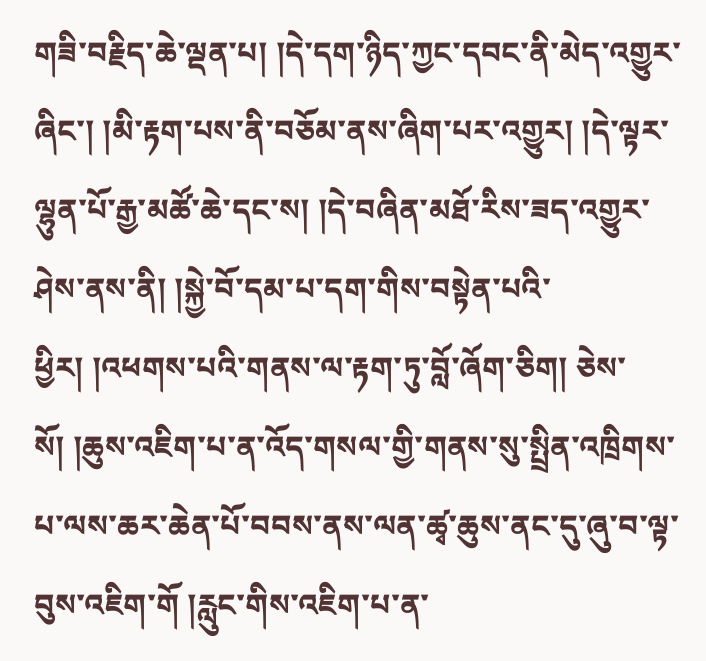གཟི་བརྗིད་ཆེ་ལྡན་པ། །དེ་དག་ཉིད་ཀྱང་དབང་ནི་མེད་འགྱུར་ཞིང་། །མི་རྟག་པས་ནི་བཅོམ་ནས་ཞིག་པར་འགྱུར། །དེ་ལྟར་ལྷུན་པོ་རྒྱ་མཚོ་ཆེ་དང་ས། །དེ་བཞིན་མཐོ་རིས་ཟད་འགྱུར་ཤེས་ནས་ནི། །སྐྱེ་བོ་དམ་པ་དག་གིས་བསྟེན་པའི་ཕྱིར། །འཕགས་པའི་གནས་ལ་རྟག་ཏུ་བློ་ཞོག་ཅིག། ཅེས་སོ། །ཆུས་འཇིག་པ་ན་འོད་གསལ་གྱི་གནས་སུ་སྤྲིན་འཁྲིགས་པ་ལས་ཆར་ཆེན་པོ་བབས་ནས་ལན་ཚྭ་ཆུས་ནང་དུ་ཞུ་བ་ལྟ་བུས་འཇིག་གོ །རླུང་གིས་འཇིག་པ་ན་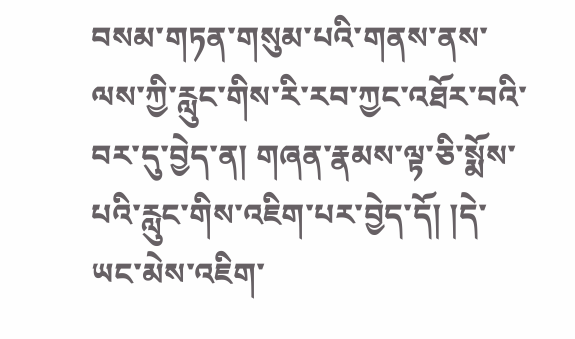བསམ་གཏན་གསུམ་པའི་གནས་ནས་ལས་ཀྱི་རླུང་གིས་རི་རབ་ཀྱང་འཐོར་བའི་བར་དུ་བྱེད་ན། གཞན་རྣམས་ལྟ་ཅི་སྨོས་པའི་རླུང་གིས་འཇིག་པར་བྱེད་དོ། །དེ་ཡང་མེས་འཇིག་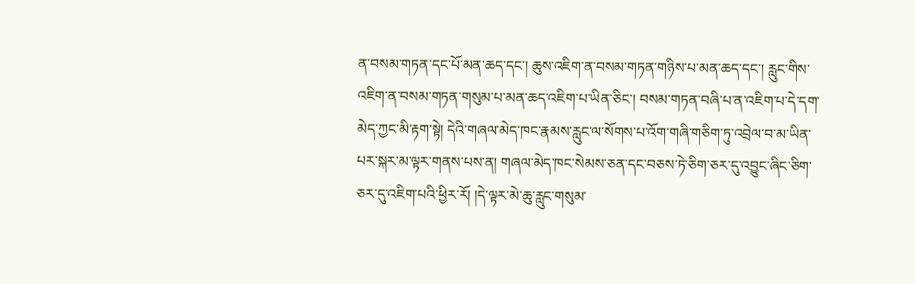ན་བསམ་གཏན་དང་པོ་མན་ཆད་དང་། ཆུས་འཇིག་ན་བསམ་གཏན་གཉིས་པ་མན་ཆད་དང་། རླུང་གིས་འཇིག་ན་བསམ་གཏན་གསུམ་པ་མན་ཆད་འཇིག་པ་ཡིན་ཅིང་། བསམ་གཏན་བཞི་པ་ན་འཇིག་པ་དེ་དག་མེད་ཀྱང་མི་རྟག་སྟེ། དེའི་གཞལ་མེད་ཁང་རྣམས་རླུང་ལ་སོགས་པ་འོག་གཞི་གཅིག་ཏུ་འབྲེལ་བ་མ་ཡིན་པར་སྐར་མ་ལྟར་གནས་པས་ན། གཞལ་མེད་ཁང་སེམས་ཅན་དང་བཅས་ཏེ་ཅིག་ཅར་དུ་འབྱུང་ཞིང་ཅིག་ཅར་དུ་འཇིག་པའི་ཕྱིར་རོ། །དེ་ལྟར་མེ་ཆུ་རླུང་གསུམ་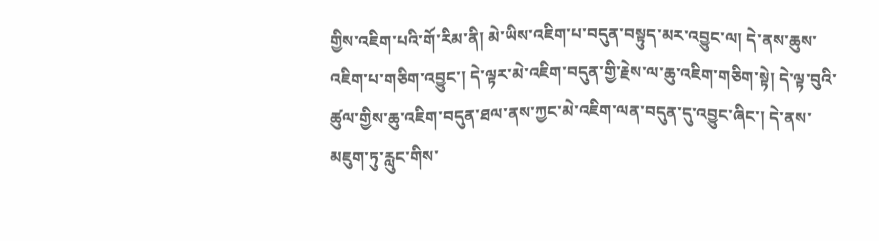གྱིས་འཇིག་པའི་གོ་རིམ་ནི། མེ་ཡིས་འཇིག་པ་བདུན་བསྟུད་མར་འབྱུང་ལ། དེ་ནས་ཆུས་འཇིག་པ་གཅིག་འབྱུང་། དེ་ལྟར་མེ་འཇིག་བདུན་གྱི་རྗེས་ལ་ཆུ་འཇིག་གཅིག་སྟེ། དེ་ལྟ་བུའི་ཚུལ་གྱིས་ཆུ་འཇིག་བདུན་ཐལ་ནས་ཀྱང་མེ་འཇིག་ལན་བདུན་དུ་འབྱུང་ཞིང་། དེ་ནས་མཇུག་ཏུ་རླུང་གིས་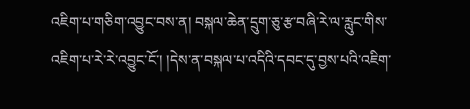འཇིག་པ་གཅིག་འབྱུང་བས་ན། བསྐལ་ཆེན་དྲུག་ཅུ་རྩ་བཞི་རེ་ལ་རླུང་གིས་འཇིག་པ་རེ་རེ་འབྱུང་ངོ་། །དེས་ན་བསྐལ་པ་འདིའི་དབང་དུ་བྱས་པའི་འཇིག་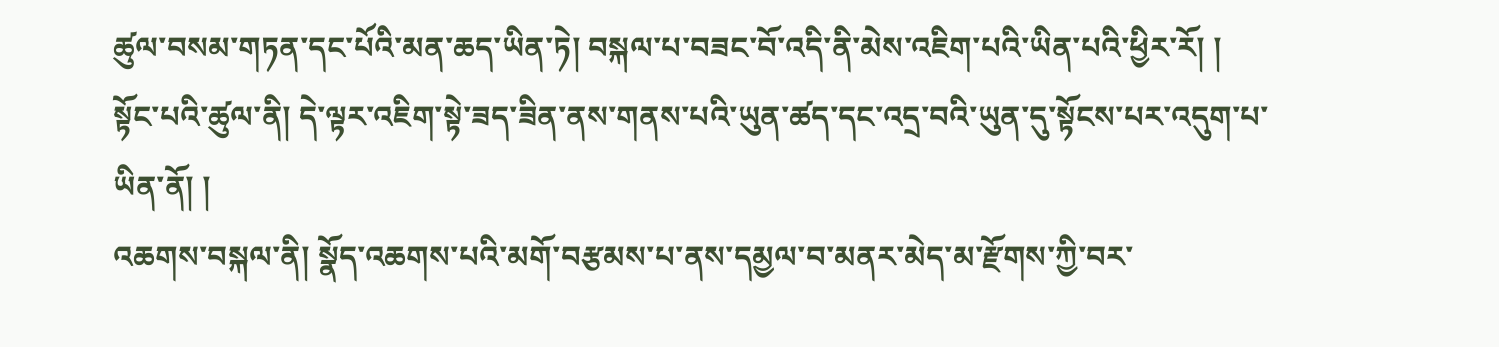ཚུལ་བསམ་གཏན་དང་པོའི་མན་ཆད་ཡིན་ཏེ། བསྐལ་པ་བཟང་བོ་འདི་ནི་མེས་འཇིག་པའི་ཡིན་པའི་ཕྱིར་རོ། །
སྟོང་པའི་ཚུལ་ནི། དེ་ལྟར་འཇིག་སྟེ་ཟད་ཟིན་ནས་གནས་པའི་ཡུན་ཚད་དང་འདྲ་བའི་ཡུན་དུ་སྟོངས་པར་འདུག་པ་ཡིན་ནོ། །
འཆགས་བསྐལ་ནི། སྣོད་འཆགས་པའི་མགོ་བརྩམས་པ་ནས་དམྱལ་བ་མནར་མེད་མ་རྫོགས་ཀྱི་བར་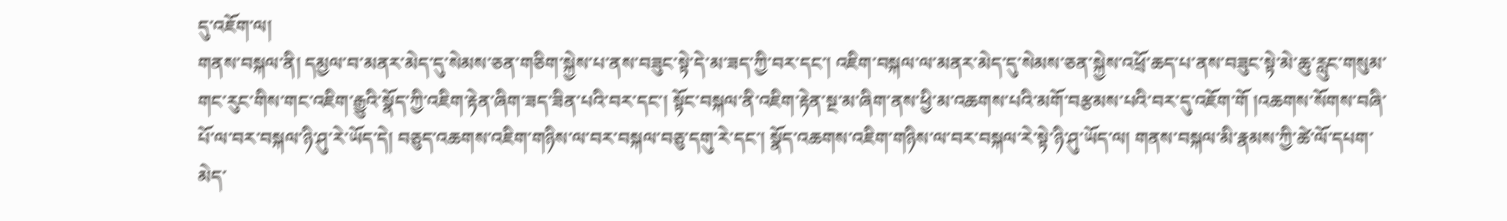དུ་འཇོག་ལ།
གནས་བསྐལ་ནི། དམྱལ་བ་མནར་མེད་དུ་སེམས་ཅན་གཅིག་སྐྱེས་པ་ནས་བཟུང་སྟེ་དེ་མ་ཟད་ཀྱི་བར་དང་། འཇིག་བསྐལ་ལ་མནར་མེད་དུ་སེམས་ཅན་སྐྱེས་འཕྲོ་ཆད་པ་ནས་བཟུང་སྟེ་མེ་ཆུ་རླུང་གསུམ་གང་རུང་གིས་གང་འཇིག་རྒྱུའི་སྣོད་ཀྱི་འཇིག་རྟེན་ཞིག་ཟད་ཟིན་པའི་བར་དང་། སྟོང་བསྐལ་ནི་འཇིག་རྟེན་སྔ་མ་ཞིག་ནས་ཕྱི་མ་འཆགས་པའི་མགོ་བརྩམས་པའི་བར་དུ་འཇོག་གོ །འཆགས་སོགས་བཞི་པོ་ལ་བར་བསྐལ་ཉི་ཤུ་རེ་ཡོད་དེ། བཅུད་འཆགས་འཇིག་གཉིས་ལ་བར་བསྐལ་བཅུ་དགུ་རེ་དང་། སྣོད་འཆགས་འཇིག་གཉིས་ལ་བར་བསྐལ་རེ་སྟེ་ཉི་ཤུ་ཡོད་ལ། གནས་བསྐལ་མི་རྣམས་ཀྱི་ཚེ་ལོ་དཔག་མེད་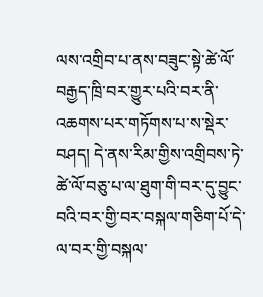ལས་འགྲིབ་པ་ནས་བཟུང་སྟེ་ཚེ་ལོ་བརྒྱད་ཁྲི་བར་གྱུར་པའི་བར་ནི་འཆགས་པར་གཏོགས་པ་ས་སྡེར་བཤད། དེ་ནས་རིམ་གྱིས་འགྲིབས་ཏེ་ཚེ་ལོ་བཅུ་པ་ལ་ཐུག་གི་བར་དུ་བྱུང་བའི་བར་གྱི་བར་བསྐལ་གཅིག་པོ་དེ་ལ་བར་གྱི་བསྐལ་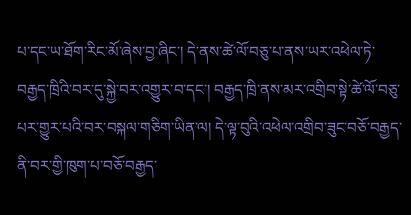པ་དང་ཡ་ཐོག་རིང་མོ་ཞེས་བྱ་ཞིང་། དེ་ནས་ཚེ་ལོ་བཅུ་པ་ནས་ཡར་འཕེལ་ཏེ་བརྒྱད་ཁྲིའི་བར་དུ་སྐྱེ་བར་འགྱུར་བ་དང་། བརྒྱད་ཁྲི་ནས་མར་འགྲིབ་སྟེ་ཚེ་ལོ་བཅུ་པར་གྱུར་པའི་བར་བསྐལ་གཅིག་ཡིན་ལ། དེ་ལྟ་བུའི་འཕེལ་འགྲིབ་ཟུང་བཅོ་བརྒྱད་ནི་བར་གྱི་ཁུག་པ་བཅོ་བརྒྱད་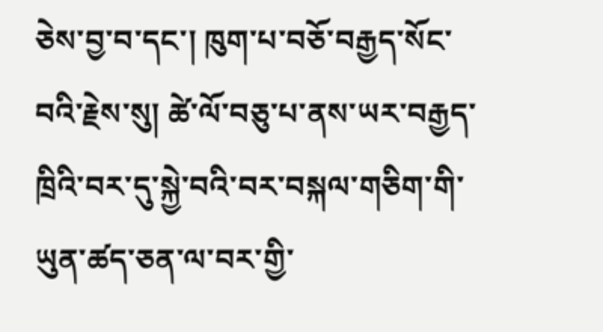ཅེས་བྱ་བ་དང་། ཁུག་པ་བཅོ་བརྒྱད་སོང་བའི་རྗེས་སུ། ཚེ་ལོ་བཅུ་པ་ནས་ཡར་བརྒྱད་ཁྲིའི་བར་དུ་སྐྱེ་བའི་བར་བསྐལ་གཅིག་གི་ཡུན་ཚད་ཅན་ལ་བར་གྱི་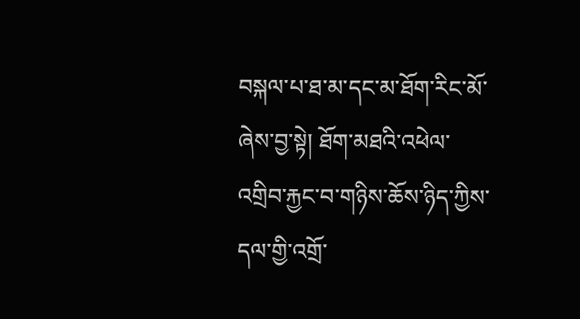བསྐལ་པ་ཐ་མ་དང་མ་ཐོག་རིང་མོ་ཞེས་བྱ་སྟེ། ཐོག་མཐའི་འཕེལ་འགྲིབ་རྐྱང་བ་གཉིས་ཆོས་ཉིད་ཀྱིས་དལ་གྱི་འགྲོ་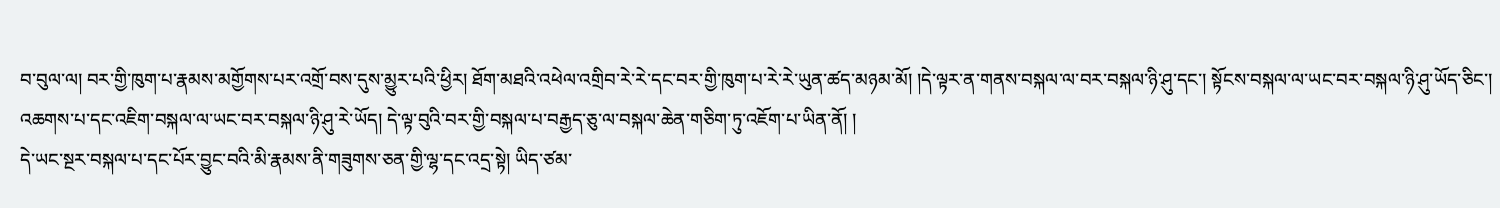བ་བུལ་ལ། བར་གྱི་ཁུག་པ་རྣམས་མགྱོགས་པར་འགྲོ་བས་དུས་མྱུར་པའི་ཕྱིར། ཐོག་མཐའི་འཕེལ་འགྲིབ་རེ་རེ་དང་བར་གྱི་ཁུག་པ་རེ་རེ་ཡུན་ཚད་མཉམ་མོ། །དེ་ལྟར་ན་གནས་བསྐལ་ལ་བར་བསྐལ་ཉི་ཤུ་དང་། སྟོངས་བསྐལ་ལ་ཡང་བར་བསྐལ་ཉི་ཤུ་ཡོད་ཅིང་། འཆགས་པ་དང་འཇིག་བསྐལ་ལ་ཡང་བར་བསྐལ་ཉི་ཤུ་རེ་ཡོད། དེ་ལྟ་བུའི་བར་གྱི་བསྐལ་པ་བརྒྱད་ཅུ་ལ་བསྐལ་ཆེན་གཅིག་ཏུ་འཇོག་པ་ཡིན་ནོ། །
དེ་ཡང་སྔར་བསྐལ་པ་དང་པོར་བྱུང་བའི་མི་རྣམས་ནི་གཟུགས་ཅན་གྱི་ལྷ་དང་འདྲ་སྟེ། ཡིད་ཙམ་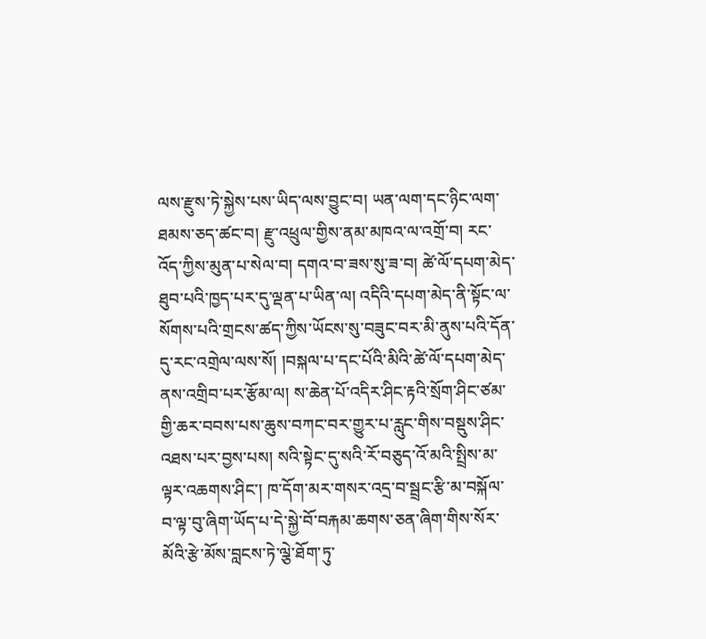ལས་རྫུས་ཏེ་སྐྱེས་པས་ཡིད་ལས་བྱུང་བ། ཡན་ལག་དང་ཉིང་ལག་ཐམས་ཅད་ཚང་བ། རྫུ་འཕྲུལ་གྱིས་ནམ་མཁའ་ལ་འགྲོ་བ། རང་འོད་ཀྱིས་མུན་པ་སེལ་བ། དགའ་བ་ཟས་སུ་ཟ་བ། ཚེ་ལོ་དཔག་མེད་ཐུབ་པའི་ཁྱད་པར་དུ་ལྡན་པ་ཡིན་ལ། འདིའི་དཔག་མེད་ནི་སྟོང་ལ་སོགས་པའི་གྲངས་ཚད་ཀྱིས་ཡོངས་སུ་བཟུང་བར་མི་ནུས་པའི་དོན་དུ་རང་འགྲེལ་ལས་སོ། །བསྐལ་པ་དང་པོའི་མིའི་ཚེ་ལོ་དཔག་མེད་ནས་འགྲིབ་པར་རྩོམ་ལ། ས་ཆེན་པོ་འདིར་ཤིང་རྟའི་སྲོག་ཤིང་ཙམ་གྱི་ཆར་བབས་པས་ཆུས་བཀང་བར་གྱུར་པ་རླུང་གིས་བསྡུས་ཤིང་འཐས་པར་བྱས་པས། སའི་སྟེང་དུ་སའི་རོ་བཅུད་འོ་མའི་སྤྲིས་མ་ལྟར་འཆགས་ཤིང་། ཁ་དོག་མར་གསར་འདྲ་བ་སྦྲང་རྩི་མ་བསྐོལ་བ་ལྟ་བུ་ཞིག་ཡོད་པ་དེ་སྐྱེ་བོ་བརྐམ་ཆགས་ཅན་ཞིག་གིས་སོར་མོའི་རྩེ་མོས་བླངས་ཏེ་ལྕེ་ཐོག་ཏུ་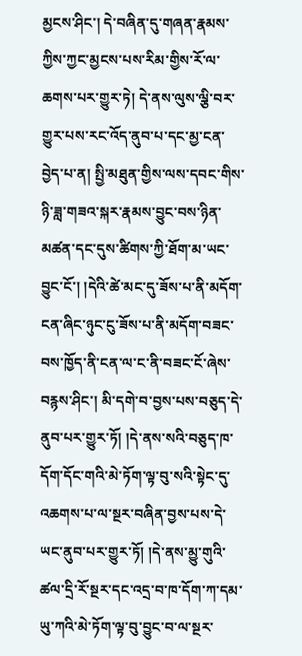མྱངས་ཤིང་། དེ་བཞིན་དུ་གཞན་རྣམས་ཀྱིས་ཀྱང་མྱངས་པས་རིམ་གྱིས་རོ་ལ་ཆགས་པར་གྱུར་ཏེ། དེ་ནས་ལུས་ལྕི་བར་གྱུར་པས་རང་འོད་ནུབ་པ་དང་མྱ་ངན་བྱེད་པ་ན། སྤྱི་མཐུན་གྱིས་ལས་དབང་གིས་ཉི་ཟླ་གཟའ་སྐར་རྣམས་བྱུང་བས་ཉིན་མཚན་དང་དུས་ཚིགས་ཀྱི་ཐོག་མ་ཡང་བྱུང་ངོ་། །དེའི་ཚེ་མང་དུ་ཟོས་པ་ནི་མདོག་ངན་ཞིང་ཉུང་ངུ་ཟོས་པ་ནི་མདོག་བཟང་བས་ཁྱོད་ནི་ངན་ལ་ང་ནི་བཟང་ངོ་ཞེས་བརྙས་ཤིང་། མི་དགེ་བ་བྱས་པས་བཅུད་དེ་ནུབ་པར་གྱུར་ཏོ། །དེ་ནས་སའི་བཅུད་ཁ་དོག་དོང་གའི་མེ་ཏོག་ལྟ་བུ་སའི་སྟེང་དུ་འཆགས་པ་ལ་སྔར་བཞིན་བྱས་པས་དེ་ཡང་ནུབ་པར་གྱུར་ཏོ། །དེ་ནས་མྱུ་གུའི་ཚལ་དྲི་རོ་སྔར་དང་འདྲ་བ་ཁ་དོག་ཀ་དམ་ཡུ་ཀའི་མེ་ཏོག་ལྟ་བུ་བྱུང་བ་ལ་སྔར་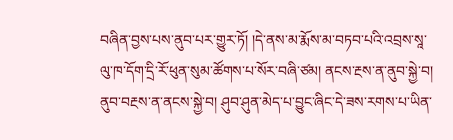བཞིན་བྱས་པས་ནུབ་པར་གྱུར་ཏོ། །དེ་ནས་མ་རྨོས་མ་བཏབ་པའི་འབྲས་སཱ་ལུ་ཁ་དོག་དྲི་རོ་ཕུན་སུམ་ཚོགས་པ་སོར་བཞི་ཙམ། ནངས་རྔས་ན་ནུབ་སྐྱེ་བ། ནུབ་བརྔས་ན་ནངས་སྐྱེ་བ། ཤུབ་ཤུན་མེད་པ་བྱུང་ཞིང་དེ་ཟས་རགས་པ་ཡིན་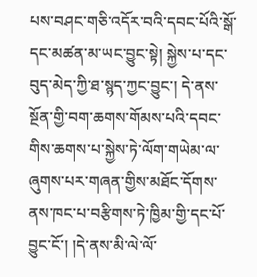པས་བཤང་གཅི་འདོར་བའི་དབང་པོའི་སྒོ་དང་མཚན་མ་ཡང་བྱུང་སྟེ། སྐྱེས་པ་དང་བུད་མེད་ཀྱི་ཐ་སྙད་ཀྱང་བྱུང་། དེ་ནས་སྔོན་གྱི་བག་ཆགས་གོམས་པའི་དབང་གིས་ཆགས་པ་སྐྱེས་ཏེ་ལོག་གཡེམ་ལ་ཞུགས་པར་གཞན་གྱིས་མཐོང་དོགས་ནས་ཁང་པ་བརྩིགས་ཏེ་ཁྱིམ་གྱི་དང་པོ་བྱུང་ངོ་། །དེ་ནས་མི་ལེ་ལོ་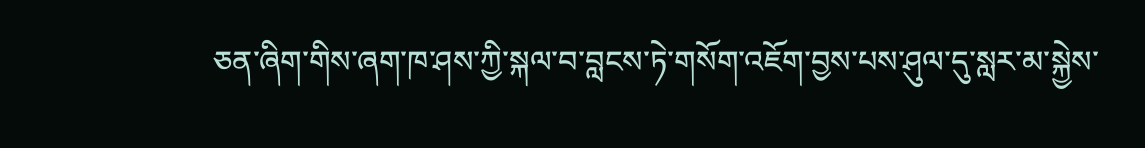ཅན་ཞིག་གིས་ཞག་ཁ་ཤས་ཀྱི་སྐལ་བ་བླངས་ཏེ་གསོག་འཇོག་བྱས་པས་ཤུལ་དུ་སླར་མ་སྐྱེས་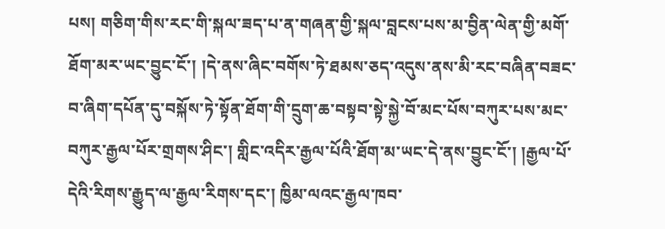པས། གཅིག་གིས་རང་གི་སྐལ་ཟད་པ་ན་གཞན་གྱི་སྐལ་བླངས་པས་མ་བྱིན་ལེན་གྱི་མགོ་ཐོག་མར་ཡང་བྱུང་ངོ་། །དེ་ནས་ཞིང་བགོས་ཏེ་ཐམས་ཅད་འདུས་ནས་མི་རང་བཞིན་བཟང་བ་ཞིག་དཔོན་དུ་བསྐོས་ཏེ་སྟོན་ཐོག་གི་དྲུག་ཆ་བསྟབ་སྟེ་སྐྱེ་བོ་མང་པོས་བཀུར་པས་མང་བཀུར་རྒྱལ་པོར་གྲགས་ཤིང་། གླིང་འདིར་རྒྱལ་པོའི་ཐོག་མ་ཡང་དེ་ནས་བྱུང་ངོ་། །རྒྱལ་པོ་དེའི་རིགས་རྒྱུད་ལ་རྒྱལ་རིགས་དང་། ཁྱིམ་ལའང་རྒྱལ་ཁབ་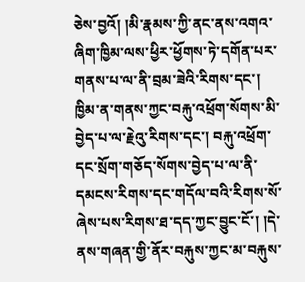ཅེས་བྱའོ། །མི་རྣམས་ཀྱི་ནང་ནས་འགའ་ཞིག་ཁྱིམ་ལས་ཕྱིར་ཕྱོགས་ཏེ་དགོན་པར་གནས་པ་ལ་ནི་བྲམ་ཟེའི་རིགས་དང་། ཁྱིམ་ན་གནས་ཀྱང་བརྐུ་འཕྲོག་སོགས་མི་བྱེད་པ་ལ་རྗེའུ་རིགས་དང་། བརྐུ་འཕྲོག་དང་སྲོག་གཅོད་སོགས་བྱེད་པ་ལ་ནི་དམངས་རིགས་དང་གདོལ་བའི་རིགས་སོ་ཞེས་པས་རིགས་ཐ་དད་ཀྱང་བྱུང་ངོ་། །དེ་ནས་གཞན་གྱི་ནོར་བརྐུས་ཀྱང་མ་བརྐུས་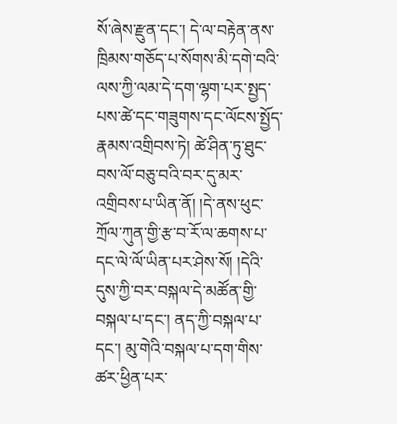སོ་ཞེས་རྫུན་དང་། དེ་ལ་བརྟེན་ནས་ཁྲིམས་གཅོད་པ་སོགས་མི་དགེ་བའི་ལས་ཀྱི་ལམ་དེ་དག་ལྷག་པར་སྤྱད་པས་ཚེ་དང་གཟུགས་དང་ལོངས་སྤྱོད་རྣམས་འགྲིབས་ཏེ། ཚེ་ཤིན་ཏུ་ཐུང་བས་ལོ་བཅུ་བའི་བར་དུ་མར་འགྲིབས་པ་ཡིན་ནོ། །དེ་ནས་ཕུང་ཀྲོལ་ཀུན་གྱི་རྩ་བ་རོ་ལ་ཆགས་པ་དང་ལེ་ལོ་ཡིན་པར་ཤེས་སོ། །དེའི་དུས་ཀྱི་བར་བསྐལ་དེ་མཚོན་གྱི་བསྐལ་པ་དང་། ནད་ཀྱི་བསྐལ་པ་དང་། མུ་གེའི་བསྐལ་པ་དག་གིས་ཚར་ཕྱིན་པར་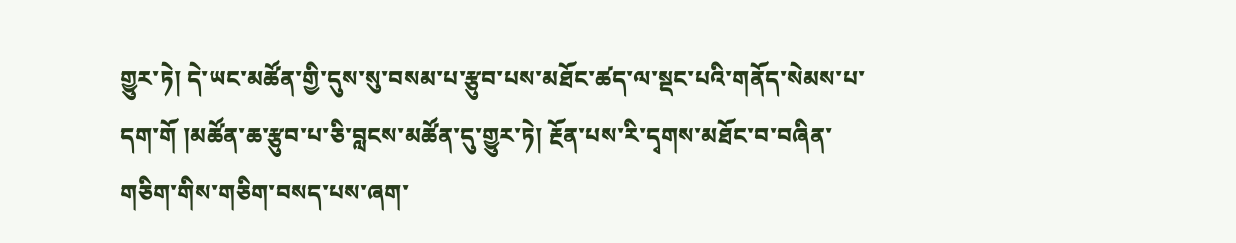གྱུར་ཏེ། དེ་ཡང་མཚོན་གྱི་དུས་སུ་བསམ་པ་རྩུབ་པས་མཐོང་ཚད་ལ་སྡང་པའི་གནོད་སེམས་པ་དག་གོ །མཚོན་ཆ་རྩུབ་པ་ཅི་བླངས་མཚོན་དུ་གྱུར་ཏེ། རྔོན་པས་རི་དྭགས་མཐོང་བ་བཞིན་གཅིག་གིས་གཅིག་བསད་པས་ཞག་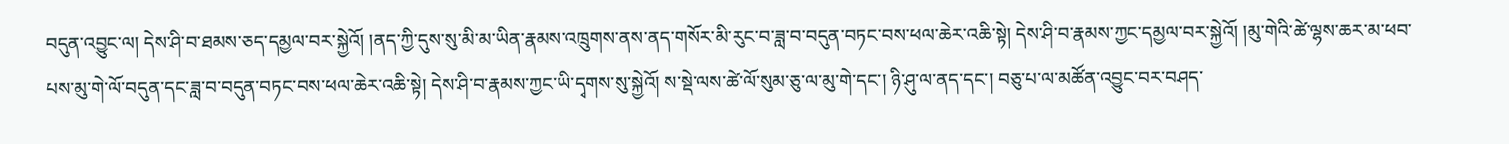བདུན་འབྱུང་ལ། དེས་ཤི་བ་ཐམས་ཅད་དམྱལ་བར་སྐྱེའོ། །ནད་ཀྱི་དུས་སུ་མི་མ་ཡིན་རྣམས་འཁྲུགས་ནས་ནད་གསོར་མི་རུང་བ་ཟླ་བ་བདུན་བཏང་བས་ཕལ་ཆེར་འཆི་སྟེ། དེས་ཤི་བ་རྣམས་ཀྱང་དམྱལ་བར་སྐྱེའོ། །མུ་གེའི་ཚེ་ལྷས་ཆར་མ་ཕབ་པས་མུ་གེ་ལོ་བདུན་དང་ཟླ་བ་བདུན་བཏང་བས་ཕལ་ཆེར་འཆི་སྟེ། དེས་ཤི་བ་རྣམས་ཀྱང་ཡི་དྭགས་སུ་སྐྱེའོ། ས་སྡེ་ལས་ཚེ་ལོ་སུམ་ཅུ་ལ་མུ་གེ་དང་། ཉི་ཤུ་ལ་ནད་དང་། བཅུ་པ་ལ་མཚོན་འབྱུང་བར་བཤད་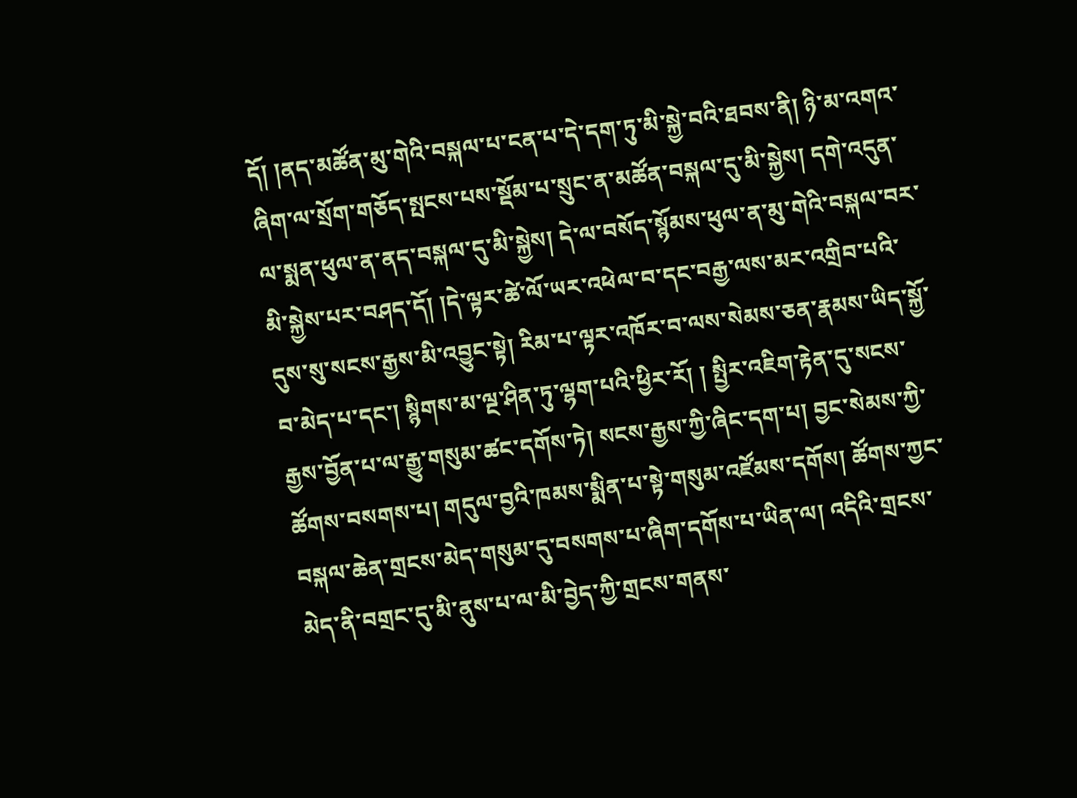དོ། །ནད་མཚོན་མུ་གེའི་བསྐལ་པ་ངན་པ་དེ་དག་ཏུ་མི་སྐྱེ་བའི་ཐབས་ནི། ཉི་མ་འགའ་ཞིག་ལ་སྲོག་གཅོད་སྤངས་པས་སྡོམ་པ་སྲུང་ན་མཚོན་བསྐལ་དུ་མི་སྐྱེས། དགེ་འདུན་ལ་སྨན་ཕུལ་ན་ནད་བསྐལ་དུ་མི་སྐྱེས། དེ་ལ་བསོད་སྙོམས་ཕུལ་ན་མུ་གེའི་བསྐལ་བར་མི་སྐྱེས་པར་བཤད་དོ། །དེ་ལྟར་ཚེ་ལོ་ཡར་འཕེལ་བ་དང་བརྒྱ་ལས་མར་འགྲིབ་པའི་དུས་སུ་སངས་རྒྱས་མི་འབྱུང་སྟེ། རིམ་པ་ལྟར་འཁོར་བ་ལས་སེམས་ཅན་རྣམས་ཡིད་སྐྱོ་བ་མེད་པ་དང་། སྙིགས་མ་ལྔ་ཤིན་ཏུ་ལྷག་པའི་ཕྱིར་རོ། ། སྤྱིར་འཇིག་རྟེན་དུ་སངས་རྒྱས་བྱོན་པ་ལ་རྒྱུ་གསུམ་ཚང་དགོས་ཏེ། སངས་རྒྱས་ཀྱི་ཞིང་དག་པ། བྱང་སེམས་ཀྱི་ཚོགས་བསགས་པ། གདུལ་བྱའི་ཁམས་སྨིན་པ་སྟེ་གསུམ་འཛོམས་དགོས། ཚོགས་ཀྱང་བསྐལ་ཆེན་གྲངས་མེད་གསུམ་དུ་བསགས་པ་ཞིག་དགོས་པ་ཡིན་ལ། འདིའི་གྲངས་མེད་ནི་བགྲང་དུ་མི་ནུས་པ་ལ་མི་བྱེད་ཀྱི་གྲངས་གནས་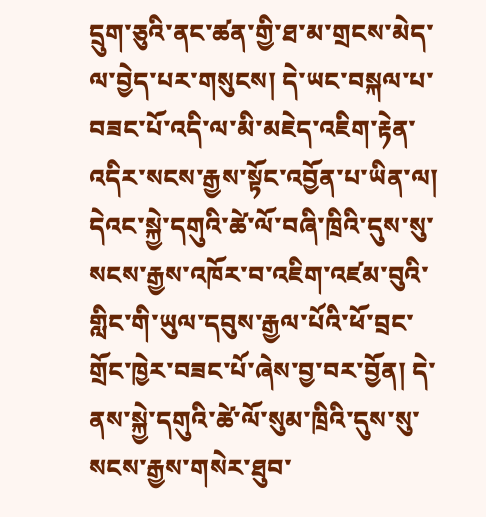དྲུག་ཅུའི་ནང་ཚན་གྱི་ཐ་མ་གྲངས་མེད་ལ་བྱེད་པར་གསུངས། དེ་ཡང་བསྐལ་པ་བཟང་པོ་འདི་ལ་མི་མཇེད་འཇིག་རྟེན་འདིར་སངས་རྒྱས་སྟོང་འབྱོན་པ་ཡིན་ལ། དེའང་སྐྱེ་དགུའི་ཚེ་ལོ་བཞི་ཁྲིའི་དུས་སུ་སངས་རྒྱས་འཁོར་བ་འཇིག་འཛམ་བུའི་གླིང་གི་ཡུལ་དབུས་རྒྱལ་པོའི་ཕོ་བྲང་གྲོང་ཁྱེར་བཟང་པོ་ཞེས་བྱ་བར་བྱོན། དེ་ནས་སྐྱེ་དགུའི་ཚེ་ལོ་སུམ་ཁྲིའི་དུས་སུ་སངས་རྒྱས་གསེར་ཐུབ་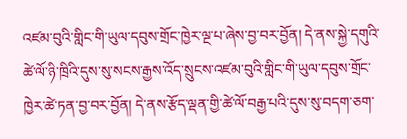འཛམ་བུའི་གླིང་གི་ཡུལ་དབུས་གྲོང་ཁྱེར་ལྔ་པ་ཞེས་བྱ་བར་བྱོན། དེ་ནས་སྐྱེ་དགུའི་ཚེ་ལོ་ཉི་ཁྲིའི་དུས་སུ་སངས་རྒྱས་འོད་སྲུངས་འཛམ་བུའི་གླིང་གི་ཡུལ་དབུས་གྲོང་ཁྱེར་ཚེ་ཏན་བྱ་བར་བྱོན། དེ་ནས་རྩོད་ལྡན་གྱི་ཚེ་ལོ་བརྒྱ་པའི་དུས་སུ་བདག་ཅག་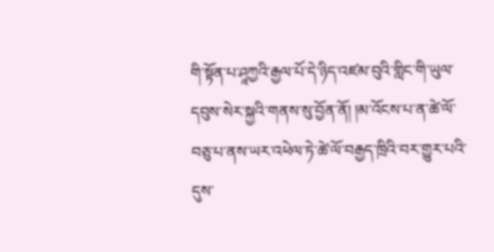གི་སྟོན་པ་ཤཱཀྱའི་རྒྱལ་པོ་དེ་ཉིད་འཛམ་བུའི་གླིང་གི་ཡུལ་དབུས་སེར་སྐྱའི་གནས་སུ་བྱོན་ནོ། །མ་འོངས་པ་ན་ཚེ་ལོ་བཅུ་པ་ནས་ཡར་འཕེལ་ཏེ་ཚེ་ལོ་བརྒྱད་ཁྲིའི་བར་གྱུར་པའི་དུས་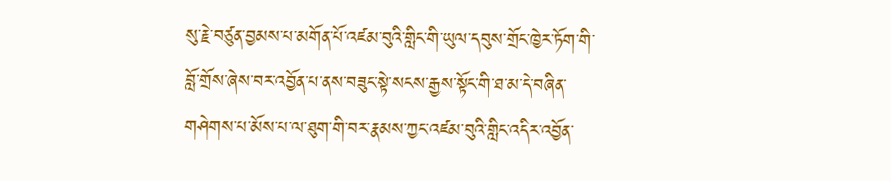སུ་རྗེ་བཙུན་བྱམས་པ་མགོན་པོ་འཛམ་བུའི་གླིང་གི་ཡུལ་དབུས་གྲོང་ཁྱེར་ཏོག་གི་བློ་གྲོས་ཞེས་བར་འབྱོན་པ་ནས་བཟུང་སྟེ་སངས་རྒྱས་སྟོང་གི་ཐ་མ་དེ་བཞིན་གཤེགས་པ་མོས་པ་ལ་ཐུག་གི་བར་རྣམས་ཀྱང་འཛམ་བུའི་གླིང་འདིར་འབྱོན་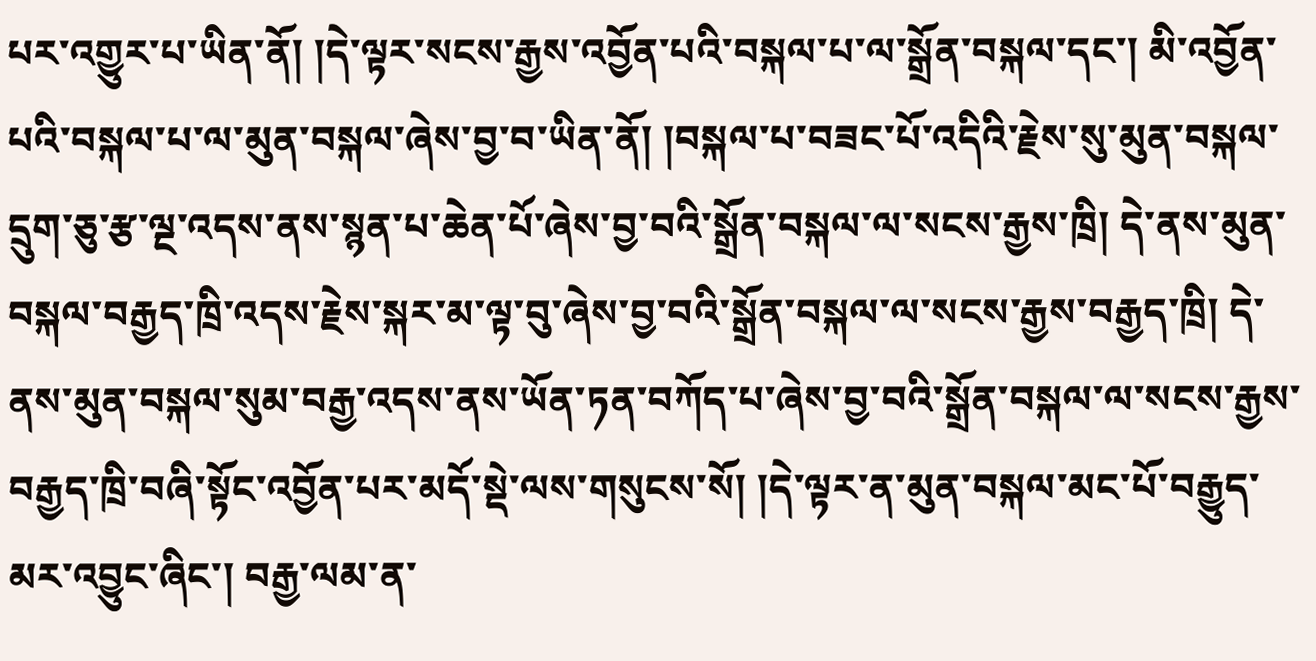པར་འགྱུར་པ་ཡིན་ནོ། །དེ་ལྟར་སངས་རྒྱས་འབྱོན་པའི་བསྐལ་པ་ལ་སྒྲོན་བསྐལ་དང་། མི་འབྱོན་པའི་བསྐལ་པ་ལ་མུན་བསྐལ་ཞེས་བྱ་བ་ཡིན་ནོ། །བསྐལ་པ་བཟང་པོ་འདིའི་རྗེས་སུ་མུན་བསྐལ་དྲུག་ཅུ་རྩ་ལྔ་འདས་ནས་སྙན་པ་ཆེན་པོ་ཞེས་བྱ་བའི་སྒྲོན་བསྐལ་ལ་སངས་རྒྱས་ཁྲི། དེ་ནས་མུན་བསྐལ་བརྒྱད་ཁྲི་འདས་རྗེས་སྐར་མ་ལྟ་བུ་ཞེས་བྱ་བའི་སྒྲོན་བསྐལ་ལ་སངས་རྒྱས་བརྒྱད་ཁྲི། དེ་ནས་མུན་བསྐལ་སུམ་བརྒྱ་འདས་ནས་ཡོན་ཏན་བཀོད་པ་ཞེས་བྱ་བའི་སྒྲོན་བསྐལ་ལ་སངས་རྒྱས་བརྒྱད་ཁྲི་བཞི་སྟོང་འབྱོན་པར་མདོ་སྡེ་ལས་གསུངས་སོ། །དེ་ལྟར་ན་མུན་བསྐལ་མང་པོ་བརྒྱུད་མར་འབྱུང་ཞིང་། བརྒྱ་ལམ་ན་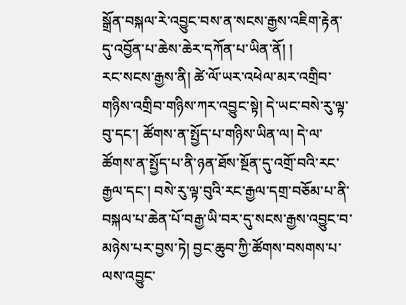སྒྲོན་བསྐལ་རེ་འབྱུང་བས་ན་སངས་རྒྱས་འཇིག་རྟེན་དུ་འབྱོན་པ་ཆེས་ཆེར་དཀོན་པ་ཡིན་ནོ། །
རང་སངས་རྒྱས་ནི། ཚེ་ལོ་ཡར་འཕེལ་མར་འགྲིབ་གཉིས་འགྲིབ་གཉིས་ཀར་འབྱུང་སྟེ། དེ་ཡང་བསེ་རུ་ལྟ་བུ་དང་། ཚོགས་ན་སྤྱོད་པ་གཉིས་ཡིན་ལ། དེ་ལ་ཚོགས་ན་སྤྱོད་པ་ནི་ཉན་ཐོས་སྔོན་དུ་འགྲོ་བའི་རང་རྒྱལ་དང་། བསེ་རུ་ལྟ་བུའི་རང་རྒྱལ་དགྲ་བཅོམ་པ་ནི་བསྐལ་པ་ཆེན་པོ་བརྒྱ་ཡི་བར་དུ་སངས་རྒྱས་འབྱུང་བ་མཉེས་པར་བྱས་ཏེ། བྱང་ཆུབ་ཀྱི་ཚོགས་བསགས་པ་ལས་འབྱུང་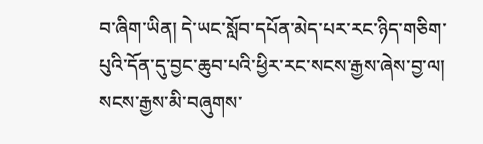བ་ཞིག་ཡིན། དེ་ཡང་སློབ་དཔོན་མེད་པར་རང་ཉིད་གཅིག་པུའི་དོན་དུ་བྱང་ཆུབ་པའི་ཕྱིར་རང་སངས་རྒྱས་ཞེས་བྱ་ལ། སངས་རྒྱས་མི་བཞུགས་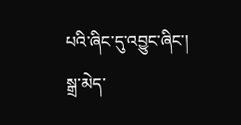པའི་ཞིང་དུ་འབྱུང་ཞིང་། སྒྲ་མེད་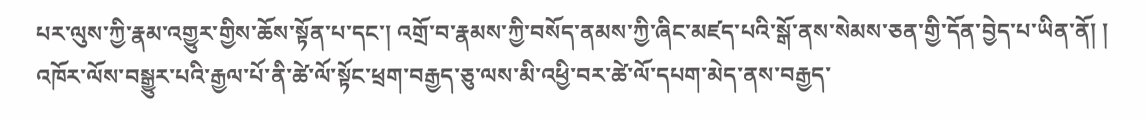པར་ལུས་ཀྱི་རྣམ་འགྱུར་གྱིས་ཆོས་སྟོན་པ་དང་། འགྲོ་བ་རྣམས་ཀྱི་བསོད་ནམས་ཀྱི་ཞིང་མཛད་པའི་སྒོ་ནས་སེམས་ཅན་གྱི་དོན་བྱེད་པ་ཡིན་ནོ། །
འཁོར་ལོས་བསྒྱུར་པའི་རྒྱལ་པོ་ནི་ཚེ་ལོ་སྟོང་ཕྲག་བརྒྱད་ཅུ་ལས་མི་འཕྱི་བར་ཚེ་ལོ་དཔག་མེད་ནས་བརྒྱད་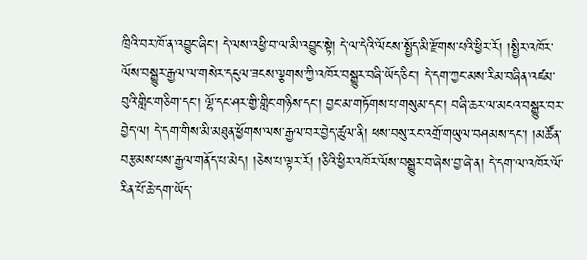ཁྲིའི་བར་ཁོ་ན་འབྱུང་ཞིང་། དེ་ལས་འཕྱི་བ་ལ་མི་འབྱུང་སྟེ། དེ་ལ་དེའི་ལོངས་སྤྱོད་མི་རྫོགས་པའི་ཕྱིར་རོ། །སྤྱིར་འཁོར་ལོས་བསྒྱུར་རྒྱལ་ལ་གསེར་དངུལ་ཟངས་ལྕགས་ཀྱི་འཁོར་བསྒྱུར་བཞི་ཡོད་ཅིང་། དེ་དག་ཀྱང་མས་རིམ་བཞིན་འཛམ་བུའི་གླིང་གཅིག་དང་། ལྷོ་དང་ཤར་གྱི་གླིང་གཉིས་དང་། བྱང་མ་གཏོགས་པ་གསུམ་དང་། བཞི་ཆར་ལ་མངའ་བསྒྱུར་བར་བྱེད་ལ། དེ་དག་གིས་མི་མཐུན་ཕྱོགས་ལས་རྒྱལ་བར་བྱེད་ཚུལ་ནི། ཕས་བསུ་རང་འགྲོ་གཡུལ་བཤམས་དང་། །མཚོན་བརྩམས་པས་རྒྱལ་གནོད་པ་མེད། །ཅེས་པ་ལྟར་རོ། །ཅིའི་ཕྱིར་འཁོར་ལོས་བསྒྱུར་བ་ཞེས་བྱ་ཞེ་ན། དེ་དག་ལ་འཁོར་ལོ་རིན་པོ་ཆེ་དག་ཡོད་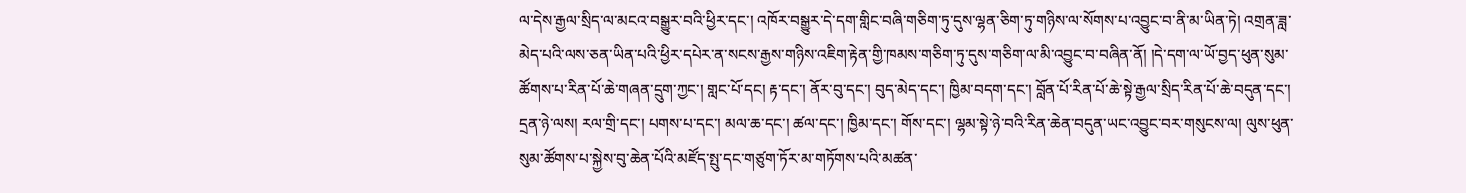ལ་དེས་རྒྱལ་སྲིད་ལ་མངའ་བསྒྱུར་བའི་ཕྱིར་དང་། འཁོར་བསྒྱུར་དེ་དག་གླིང་བཞི་གཅིག་ཏུ་དུས་ལྷན་ཅིག་ཏུ་གཉིས་ལ་སོགས་པ་འབྱུང་བ་ནི་མ་ཡིན་ཏེ། འགྲན་ཟླ་མེད་པའི་ལས་ཅན་ཡིན་པའི་ཕྱིར་དཔེར་ན་སངས་རྒྱས་གཉིས་འཇིག་རྟེན་གྱི་ཁམས་གཅིག་ཏུ་དུས་གཅིག་ལ་མི་འབྱུང་བ་བཞིན་ནོ། །དེ་དག་ལ་ཡོ་བྱད་ཕུན་སུམ་ཚོགས་པ་རིན་པོ་ཆེ་གཞན་དྲུག་ཀྱང་། གླང་པོ་དང། རྟ་དང་། ནོར་བུ་དང་། བུད་མེད་དང་། ཁྱིམ་བདག་དང་། བློན་པོ་རིན་པོ་ཆེ་སྟེ་རྒྱལ་སྲིད་རིན་པོ་ཆེ་བདུན་དང་། དྲན་ཉེ་ལས། རལ་གྲི་དང་། པགས་པ་དང་། མལ་ཆ་དང་། ཚལ་དང་། ཁྱིམ་དང་། གོས་དང་། ལྷམ་སྟེ་ཉེ་བའི་རིན་ཆེན་བདུན་ཡང་འབྱུང་བར་གསུངས་ལ། ལུས་ཕུན་སུམ་ཚོགས་པ་སྐྱེས་བུ་ཆེན་པོའི་མཛོད་སྤུ་དང་གཙུག་ཏོར་མ་གཏོགས་པའི་མཚན་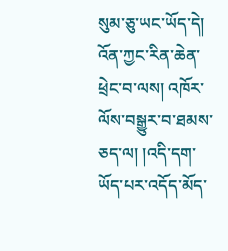སུམ་ཅུ་ཡང་ཡོད་དེ། འོན་ཀྱང་རིན་ཆེན་ཕྲེང་བ་ལས། འཁོར་ལོས་བསྒྱུར་བ་ཐམས་ཅད་ལ། །འདི་དག་ཡོད་པར་འདོད་མོད་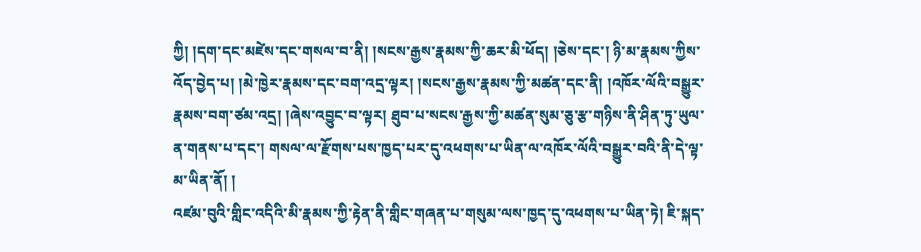ཀྱི། །དག་དང་མཛེས་དང་གསལ་བ་ནི། །སངས་རྒྱས་རྣམས་ཀྱི་ཆར་མི་ཕོད། །ཅེས་དང་། ཉི་མ་རྣམས་ཀྱིས་འོད་བྱེད་པ། །མེ་ཁྱེར་རྣམས་དང་བག་འདྲ་ལྟར། །སངས་རྒྱས་རྣམས་ཀྱི་མཚན་དང་ནི། །འཁོར་ལོའི་བསྒྱུར་རྣམས་བག་ཙམ་འདྲ། །ཞེས་འབྱུང་བ་ལྟར། ཐུབ་པ་སངས་རྒྱས་ཀྱི་མཚན་སུམ་ཅུ་རྩ་གཉིས་ནི་ཤིན་ཏུ་ཡུལ་ན་གནས་པ་དང་། གསལ་ལ་རྫོགས་པས་ཁྱད་པར་དུ་འཕགས་པ་ཡིན་ལ་འཁོར་ལོའི་བསྒྱུར་བའི་ནི་དེ་ལྟ་མ་ཡིན་ནོ། །
འཛམ་བུའི་གླིང་འདིའི་མི་རྣམས་ཀྱི་རྟེན་ནི་གླིང་གཞན་པ་གསུམ་ལས་ཁྱད་དུ་འཕགས་པ་ཡིན་ཏེ། ཇི་སྐད་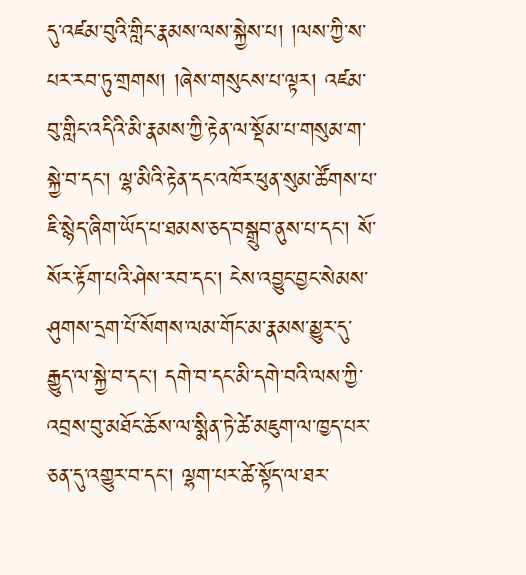དུ་འཛམ་བུའི་གླིང་རྣམས་ལས་སྐྱེས་པ། །ལས་ཀྱི་ས་པར་རབ་ཏུ་གྲགས། །ཞེས་གསུངས་པ་ལྟར། འཛམ་བུ་གླིང་འདིའི་མི་རྣམས་ཀྱི་རྟེན་ལ་སྡོམ་པ་གསུམ་ག་སྐྱེ་བ་དང་། ལྷ་མིའི་རྟེན་དང་འཁོར་ཕུན་སུམ་ཚོགས་པ་ཇི་སྙེད་ཞིག་ཡོད་པ་ཐམས་ཅད་བསྒྲུབ་ནུས་པ་དང་། སོ་སོར་རྟོག་པའི་ཤེས་རབ་དང་། ངེས་འབྱུང་བྱང་སེམས་ཤུགས་དྲག་པོ་སོགས་ལམ་གོང་མ་རྣམས་མྱུར་དུ་རྒྱུད་ལ་སྐྱེ་བ་དང་། དགེ་བ་དང་མི་དགེ་བའི་ལས་ཀྱི་འབྲས་བུ་མཐོང་ཆོས་ལ་སྨིན་ཏེ་ཚེ་མཇུག་ལ་ཁྱད་པར་ཅན་དུ་འགྱུར་བ་དང་། ལྷག་པར་ཚེ་སྟོད་ལ་ཐར་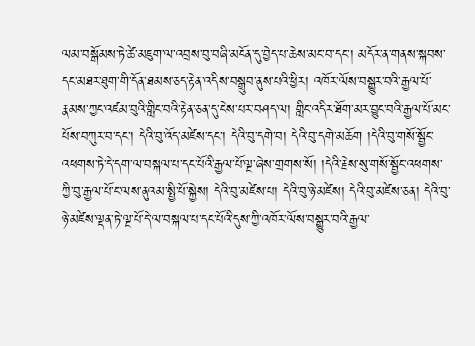ལམ་བསྒོམས་ཏེ་ཚེ་མཇུག་ལ་འབྲས་བུ་བཞི་མངོན་དུ་བྱེད་པ་ཆེས་མང་བ་དང་། མདོར་ན་གནས་སྐབས་དང་མཐར་ཐུག་གི་དོན་ཐམས་ཅད་རྟེན་འདིས་བསྒྲུབ་ནུས་པའི་ཕྱིར། འཁོར་ལོས་བསྒྱུར་བའི་རྒྱལ་པོ་རྣམས་ཀྱང་འཛམ་བུའི་གླིང་བའི་རྟེན་ཅན་དུ་ངེས་པར་བཤད་ལ། གླིང་འདིར་ཐོག་མར་བྱུང་བའི་རྒྱལ་པོ་མང་པོས་བཀུར་བ་དང་། དེའི་བུ་འོད་མཛེས་དང་། དེའི་བུ་དགེ་བ། དེའི་བུ་དགེ་མཆོག །དེའི་བུ་གསོ་སྦྱོང་འཕགས་ཏེ་དེ་དག་ལ་བསྐལ་པ་དང་པོའི་རྒྱལ་པོ་ལྔ་ཞེས་གྲགས་སོ། །དེའི་རྗེས་སུ་གསོ་སྦྱོང་འཕགས་ཀྱི་བུ་རྒྱལ་པོ་ང་ལས་ནུའམ་སྤྱི་པོ་སྐྱེས། དེའི་བུ་མཛེས་པ། དེའི་བུ་ཉེ་མཛེས། དེའི་བུ་མཛེས་ཅན། དེའི་བུ་ཉེ་མཛེས་ལྡན་ཏེ་ལྔ་པོ་དེ་ལ་བསྐལ་པ་དང་པོའི་དུས་ཀྱི་འཁོར་ལོས་བསྒྱུར་བའི་རྒྱལ་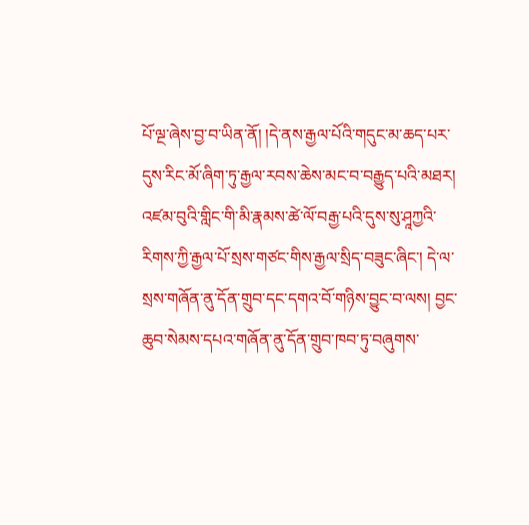པོ་ལྔ་ཞེས་བྱ་བ་ཡིན་ནོ། །དེ་ནས་རྒྱལ་པོའི་གདུང་མ་ཆད་པར་དུས་རིང་མོ་ཞིག་ཏུ་རྒྱལ་རབས་ཆེས་མང་བ་བརྒྱུད་པའི་མཐར། འཛམ་བུའི་གླིང་གི་མི་རྣམས་ཚེ་ལོ་བརྒྱ་པའི་དུས་སུ་ཤཱཀྱའི་རིགས་ཀྱི་རྒྱལ་པོ་སྲས་གཙང་གིས་རྒྱལ་སྲིད་བཟུང་ཞིང་། དེ་ལ་སྲས་གཞོན་ནུ་དོན་གྲུབ་དང་དགའ་བོ་གཉིས་བྱུང་བ་ལས། བྱང་ཆུབ་སེམས་དཔའ་གཞོན་ནུ་དོན་གྲུབ་ཁབ་ཏུ་བཞུགས་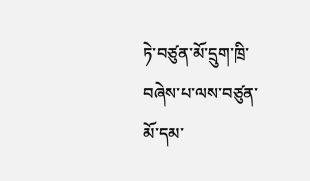ཏེ་བཙུན་མོ་དྲུག་ཁྲི་བཞེས་པ་ལས་བཙུན་མོ་དམ་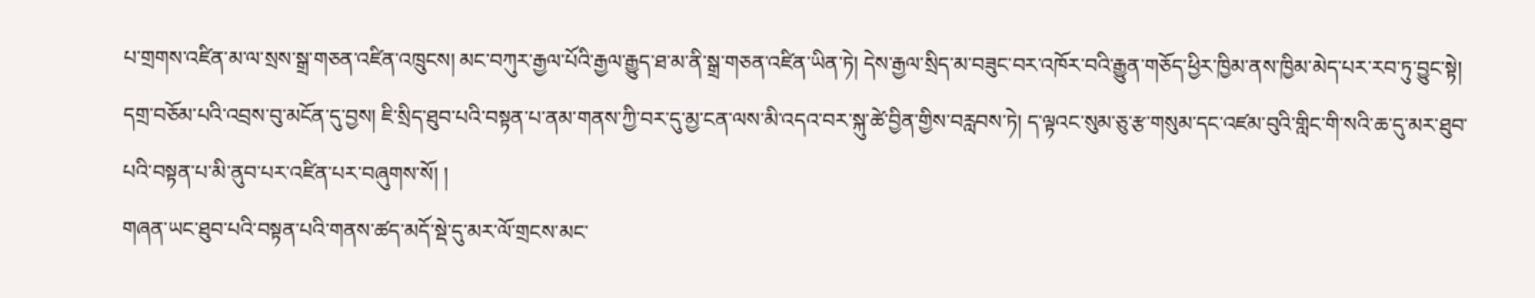པ་གྲགས་འཛིན་མ་ལ་སྲས་སྒྲ་གཅན་འཛིན་འཁྲུངས། མང་བཀུར་རྒྱལ་པོའི་རྒྱལ་རྒྱུད་ཐ་མ་ནི་སྒྲ་གཅན་འཛིན་ཡིན་ཏེ། དེས་རྒྱལ་སྲིད་མ་བཟུང་བར་འཁོར་བའི་རྒྱུན་གཅོད་ཕྱིར་ཁྱིམ་ནས་ཁྱིམ་མེད་པར་རབ་ཏུ་བྱུང་སྟེ། དགྲ་བཅོམ་པའི་འབྲས་བུ་མངོན་དུ་བྱས། ཇི་སྲིད་ཐུབ་པའི་བསྟན་པ་ནམ་གནས་ཀྱི་བར་དུ་མྱ་ངན་ལས་མི་འདའ་བར་སྐུ་ཚེ་བྱིན་གྱིས་བརླབས་ཏེ། ད་ལྟའང་སུམ་ཅུ་རྩ་གསུམ་དང་འཛམ་བུའི་གླིང་གི་སའི་ཆ་དུ་མར་ཐུབ་པའི་བསྟན་པ་མི་ནུབ་པར་འཛིན་པར་བཞུགས་སོ། །
གཞན་ཡང་ཐུབ་པའི་བསྟན་པའི་གནས་ཚད་མདོ་སྡེ་དུ་མར་ལོ་གྲངས་མང་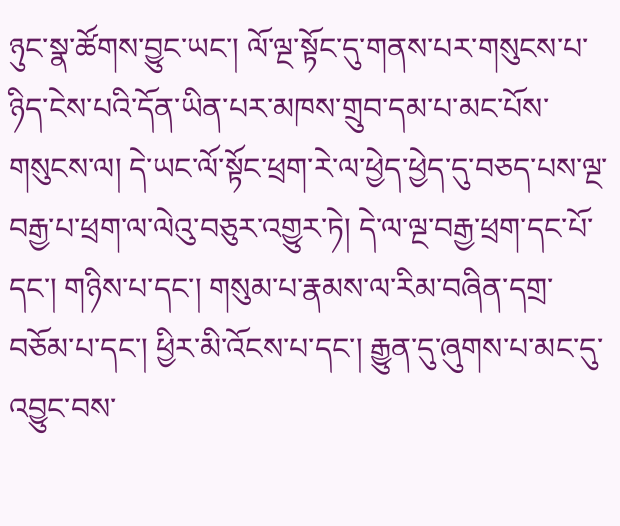ཉུང་སྣ་ཚོགས་བྱུང་ཡང་། ལོ་ལྔ་སྟོང་དུ་གནས་པར་གསུངས་པ་ཉིད་ངེས་པའི་དོན་ཡིན་པར་མཁས་གྲུབ་དམ་པ་མང་པོས་གསུངས་ལ། དེ་ཡང་ལོ་སྟོང་ཕྲག་རེ་ལ་ཕྱེད་ཕྱེད་དུ་བཅད་པས་ལྔ་བརྒྱ་པ་ཕྲག་ལ་ལེའུ་བཅུར་འགྱུར་ཏེ། དེ་ལ་ལྔ་བརྒྱ་ཕྲག་དང་པོ་དང་། གཉིས་པ་དང་། གསུམ་པ་རྣམས་ལ་རིམ་བཞིན་དགྲ་བཅོམ་པ་དང་། ཕྱིར་མི་འོངས་པ་དང་། རྒྱུན་དུ་ཞུགས་པ་མང་དུ་འབྱུང་བས་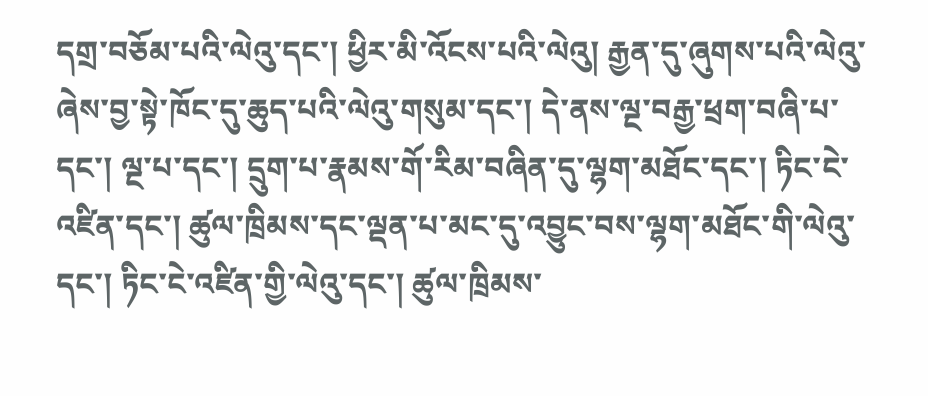དགྲ་བཅོམ་པའི་ལེའུ་དང་། ཕྱིར་མི་འོངས་པའི་ལེའུ། རྒྱན་དུ་ཞུགས་པའི་ལེའུ་ཞེས་བྱ་སྟེ་ཁོང་དུ་ཆུད་པའི་ལེའུ་གསུམ་དང་། དེ་ནས་ལྔ་བརྒྱ་ཕྲག་བཞི་པ་དང་། ལྔ་པ་དང་། དྲུག་པ་རྣམས་གོ་རིམ་བཞིན་དུ་ལྷག་མཐོང་དང་། ཏིང་ངེ་འཛིན་དང་། ཚུལ་ཁྲིམས་དང་ལྡན་པ་མང་དུ་འབྱུང་བས་ལྷག་མཐོང་གི་ལེའུ་དང་། ཏིང་ངེ་འཛིན་གྱི་ལེའུ་དང་། ཚུལ་ཁྲིམས་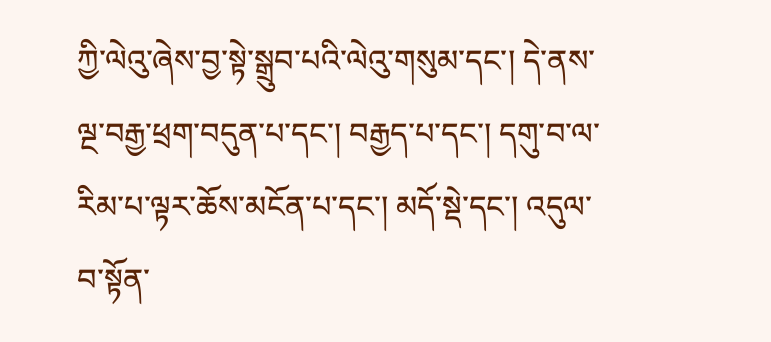ཀྱི་ལེའུ་ཞེས་བྱ་སྟེ་སྒྲུབ་པའི་ལེའུ་གསུམ་དང་། དེ་ནས་ལྔ་བརྒྱ་ཕྲག་བདུན་པ་དང་། བརྒྱད་པ་དང་། དགུ་བ་ལ་རིམ་པ་ལྟར་ཆོས་མངོན་པ་དང་། མདོ་སྡེ་དང་། འདུལ་བ་སྟོན་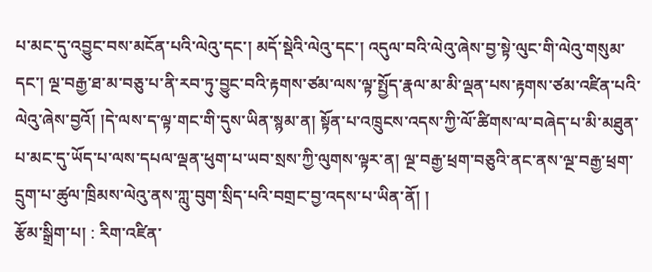པ་མང་དུ་འབྱུང་བས་མངོན་པའི་ལེའུ་དང་། མདོ་སྡེའི་ལེའུ་དང་། འདུལ་བའི་ལེའུ་ཞེས་བྱ་སྟེ་ལུང་གི་ལེའུ་གསུམ་དང་། ལྔ་བརྒྱ་ཐ་མ་བཅུ་པ་ནི་རབ་ཏུ་བྱུང་བའི་རྟགས་ཙམ་ལས་ལྟ་སྤྱོད་རྣལ་མ་མི་ལྡན་པས་རྟགས་ཙམ་འཛིན་པའི་ལེའུ་ཞེས་བྱའོ། །དེ་ལས་ད་ལྟ་གང་གི་དུས་ཡིན་སྙམ་ན། སྟོན་པ་འཁྲུངས་འདས་ཀྱི་ལོ་ཚིགས་ལ་བཞེད་པ་མི་མཐུན་པ་མང་དུ་ཡོད་པ་ལས་དཔལ་ལྡན་ཕུག་པ་ཡབ་སྲས་ཀྱི་ལུགས་ལྟར་ན། ལྔ་བརྒྱ་ཕྲག་བཅུའི་ནང་ནས་ལྔ་བརྒྱ་ཕྲག་དྲུག་པ་ཚུལ་ཁྲིམས་ལེའུ་ནས་ཀླུ་བུག་སྲིད་པའི་བགྲང་བྱ་འདས་པ་ཡིན་ནོ། །
རྩོམ་སྒྲིག་པ། : རིག་འཛིན་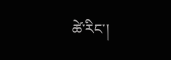ཚེ་རིང་།